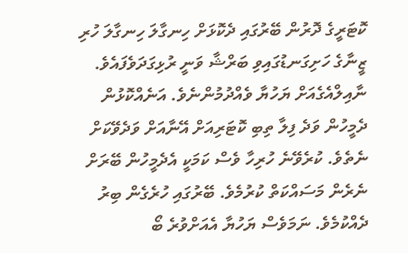ކޮޓަރީގެ ދޮރުން ބޭރުގައި ދެކޮޅަށް ހިނގާލަ ހިނގާލަ ހުރި ޒީނާގެ ހަށިގަނޑުގައިވި ބަރްޝާ ވަނީ ރުޅިގަދަވެފައެވެ. ނާއިލްއެގެއަށް ޔަހުޔާ ވެއްދުމުންނެވެ. އަނެއްކޮޅުން ދެމީހުން ވަދެ ފިލާ ތިބި ކޮޓަރިއަށް އޭނާއަށް ވަދެވޭކަށް ނެތެވެ. ކުރެވޭނެ ހުރިހާ ވެސް ކަމަކީ އެދެމީހުން ބޭރަށް ނެރެން މަސައްކަތް ކުރުމެވެ. ބޭރުގައި ހުރެގެން ބިރު ދެއްކުމެވެ. ނަމަވެސް ޔަހުޔާ އެއަށްވުރެ ބޯ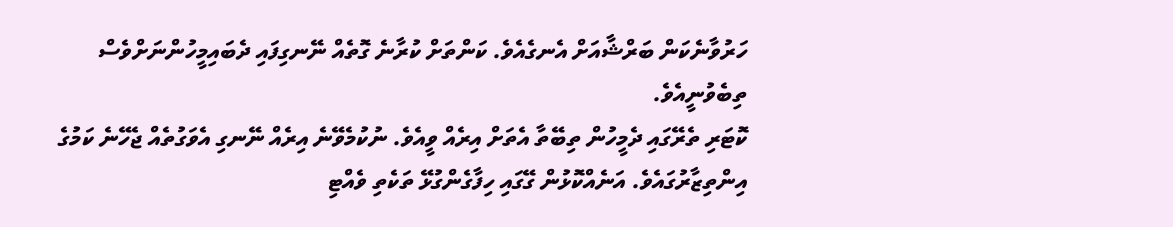ހަރުވާނެކަން ބަރްޝާއަށް އެނގެއެވެ. ކަންތަށް ކުރާނެ ގޮތެއް ނޭނގިފައި ދެބައިމީހުންނަށްވެސް ތިބެވުނީއެވެ.
ކޮޓަރި ތެރޭގައި ދެމީހުން ތިބޭތާ އެތަށް އިރެއް ވީއެވެ. ނުކުމެވޭނެ އިރެއް ނޭނގި އެވަގުތެއް ޖެހޭނެ ކަމުގެ އިންތިޒާރުގައެވެ. އަނެއްކޮޅުން ގޭގައި ހިފާގެންގުޅޭ ތަކެތި ވެއްޓި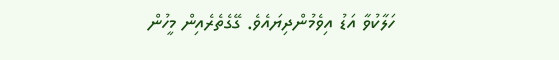ހަލާކުވާ އަޑު އިވެމުންދިޔައެވެ. ގޭގެތެރެއިން މީހުން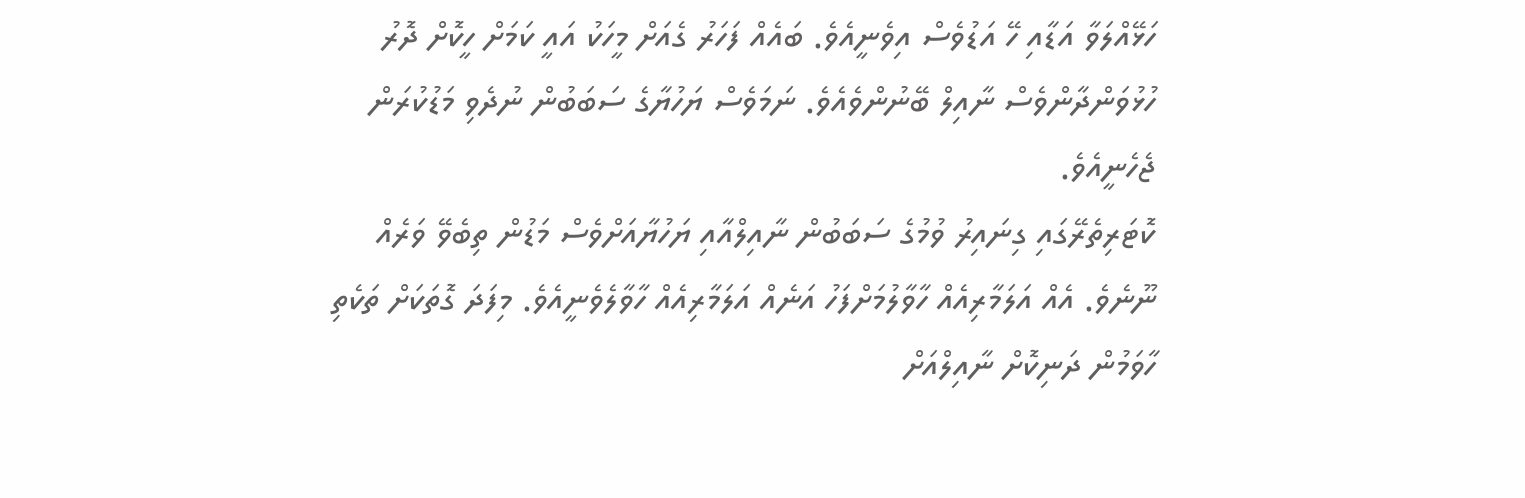ހަޅޭއްލަވާ އަޑާއި ހޭ އަޑުވެސް އިވެނީއެވެ. ބައެއް ފަހަރު ގެއަށް މީހަކު އައީ ކަމަށް ހީކޮށް ދޮރު ހުޅުވަންދާންވެސް ނާއިލް ބޭނުންވެއެވެ. ނަމަވެސް ޔަހުޔާގެ ސަބަބުން ނުދެވި މަޑުކުރަން ޖެހެނީއެވެ.
ކޮޓަރިތެރޭގައި ގިނައިރު ވުމުގެ ސަބަބުން ނާއިލްއާއި ޔަހުޔާއަށްވެސް މަޑުން ތިބެވޭ ވަރެއް ނޫނެވެ. އެއް އަލަމާރިއެއް ހާވާލުމަށްފަހު އަނެއް އަލަމާރިއެއް ހާވާލެވެނީއެވެ. މިފަދަ ގޮތަކަށް ތަކެތި ހާވަމުން ދަނިކޮށް ނާއިލްއަށް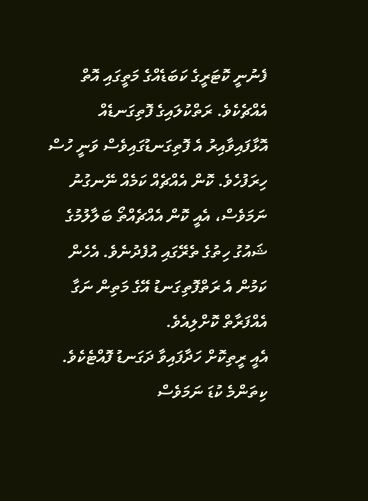ފެނުނީ ކޮޓަރީގެ ކަބަޑެއްގެ މަތީގައި އޮތް އެއްޗެކެވެ. ރަތްކުލައިގެ ފޮތިގަނޑެއް އޮޅާފައިވާއިރު އެ ފޮތިގަނޑުގައިވެސް ވަނީ ހުސް ހިރަފުހެވެ. ކޮން އެއްޗެއް ކަމެއް ނޭނގުނު ނަމަވެސް، އެއީ ކޮން އެއްޗެއްތޯ ބަލާލުމުގެ ޝައުގު ހިތުގެ ތެރޭގައި އުފެދުނެވެ. އެހެން ކަމުން އެ ރަތްފޮތިގަނޑު އޭގެ މަތިން ނަގާ އެއްފަރާތް ކޮށްލިއެވެ.
އެއީ ރީތިކޮށް ހަދާފައިވާ ދަގަނޑު ފޮއްޓެކެވެ. ކިތަންމެ ކުޑަ ނަމަވެސް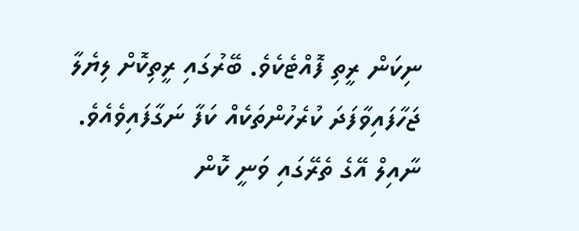ނިކަން ރީތި ފޮއްޓެކެވެ. ބޭރުގައި ރީތިކޮށް ލިޔެލާ ޖަހާފައިވާފަދަ ކުރެހުންތަކެއް ކަފާ ނަގާފައިވެއެވެ. ނާއިލް އޭގެ ތެރޭގައި ވަނީ ކޮން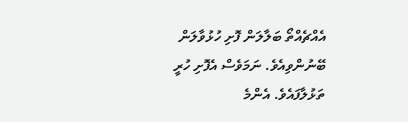އެއްޗެއްތޯ ބަލާލަން ފޮށި ހުޅުވާލަން ބޭނުންވިއެވެ. ނަމަވެސް އެފޮށި ހުރީ ތަޅުލާފައެވެ. އެންމެ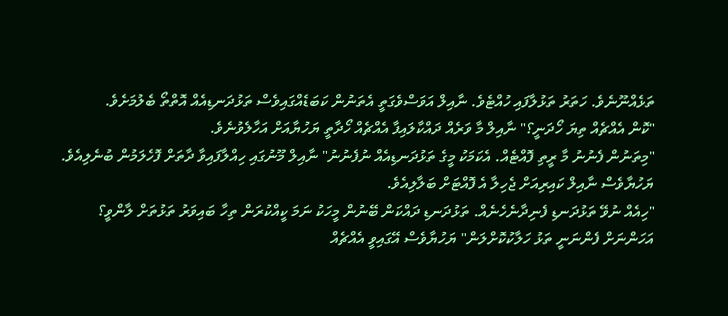ތަޅެއްނޫނެވެ. ހަތަރު ތަޅުލާފައި ހުއްޓެވެ. ނާއިލް އަވަސްވެގަތީ އެތަނުން ކަބަޑެއްގައިވެސް ތަޅުދަނޑިއެއް އޮތްތޯ ބެލުމަށެވެ.
"ކޮން އެއްޗެއް ތިޔަ ހޯދަނީ؟" ނާއިލް މާ ވަރެއް ދައްކާލައިފާ އެއްޗެއް ހޯދާތީ ޔަހުޔާއަށް އަހާލެވުނެވެ.
"މިތަނުން ފެނުނު މާ ރީތި ފޮއްޓެއް. އެކަމަކު މީގެ ތަޅުދަނޑިއެއް ނުފެނުނު" ނާއިލް މޫނުގައި ހިއްލާފައިވާ ދާތަށް ފޮހެލަމުން ބުނެލިއެވެ. ޔަހުޔާވެސް ނާއިލް ކައިރިއަށް ޖެހިލާ އެ ފޮއްޓަށް ބަލާލިއެވެ.
"ހިއެއް ނުވޭ ތަޅުދަނޑި ފެނިދާނެހެނެއް. ތަޅުދަނޑި ދައްކަން ބޭނުން މީހަކު ނަމަ ކީއްކުރަން ތިހާ ބައިވަރު ތަޅުތަށް ލާންވީ؟ އަހަންނަށް ފެންނަނީ ތަޅު ހަލާކުކޮށްލަން" ޔަހުޔާވެސް އޭގައިވީ އެއްޗެއް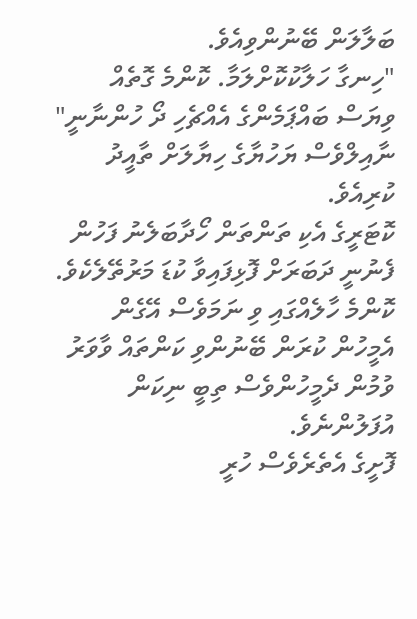ބަލާލަން ބޭނުންވިއެވެ.
"ހިނގާ ހަލާކުކޮށްލަމާ. ކޮންމެ ގޮތެއް ވިޔަސް ބައްޕަމެންގެ އެއްޗެހި ދޯ ހުންނާނީ" ނާއިލްވެސް ޔަހުޔާގެ ހިޔާލަށް ތާއީދު ކުރިއެވެ.
ކޮޓަރީގެ އެކި ތަންތަން ހޯދާބަލެނު ފަހުން ފެނުނީ ދަބަރަށް ފޮޅިފައިވާ ކުޑަ މަރުތޭލެކެވެ. ކޮންމެ ހާލެއްގައި ވި ނަމަވެސް އޭގެން އެމީހުން ކުރަން ބޭނުންވި ކަންތައް ވާވަރު ވުމުން ދެމީހުންވެސް ތިބީ ނިކަން އުފަލުންނެވެ.
ފޮށީގެ އެތެރެވެސް ހުރީ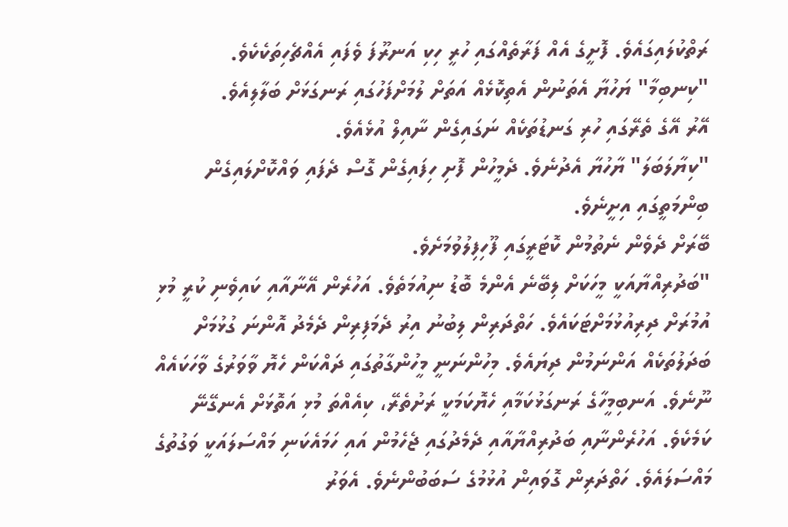ރަތްކުލައިގައެވެ. ފޮށީގެ އެއް ފަރާތެއްގައި ހުރީ ހިކި އަނރޫފަ ވެފައި އެއްޗެހިތަކެކެވެ.
"ކިނބިމާ" ޔަހުޔާ އެތަނުން އެތިކޮޅެއް އަތަށް ލުމަށްފަހުގައި ރަނގަޅަށް ބަލާލިއެވެ.
އޭރު އޭގެ ތެރޭގައި ހުރި ގަނޑުތަކެއް ނަގައިގެން ނާއިލް އުޅެއެވެ.
"ކިޔާލަބަލަ" ޔާހުޔާ އެދުނެވެ. ދެމީހުން ފޮށި ހިފައިގެން ގޮސް ދެފައި ވައްކޮށްލައިގެން ބިންމަތީގައި އިށީނެވެ.
ބޭރަށް ދެވެން ނެތުމުން ކޮޓަރީގައި ފޫހިފިލުވުމަށެވެ.
"ބަދުރިއްޔާއަކީ މީހަކަށް ލިބޭނެ އެންމެ ބޮޑު ނިއުމަތެވެ. އަހުރެން އޭނާއާއި ކައިވެނި ކުރީ މުޅި އުމުރަށް ދިރިއުޅުމަށްޓަކައެވެ. ހަތްދަރިން ލިބުނު އިރު ދެމަފިރިން ދެމެދު އޮންނަ ގުޅުމަށް ބަދަލުތަކެއް އަންނަމުން ދިޔައެވެ. މިހުންނަނީ މީހުންގާތުގައި ދައްކަން ހެޔޮ ވާވަރުގެ ވާހަކައެއް ނޫނެވެ. އަނބިމީހާގެ ރަނގަޅުކަމާއި ހެޔޮކަމަކީ ރަށުތެރޭ، ކިއެއްތަ މުޅި އަތޮޅަށް އެނގޭނޭ ކަމެކެވެ. އަހުރެންނާއި ބަދުރިއްޔާއާއި ދެމެދުގައި ޖެހެމުން އައި ހަމައެކަނި މައްސަލައަކީ ވަގުތުގެ މައްސަލައެވެ. ހަތްދަރިން ގޮވައިން އުޅުމުގެ ސަބަބުންނެވެ. އެވަރު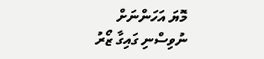މޮޔަ އަހަންނަށް ނުވިސްނި ގައިގާ ޒޯރު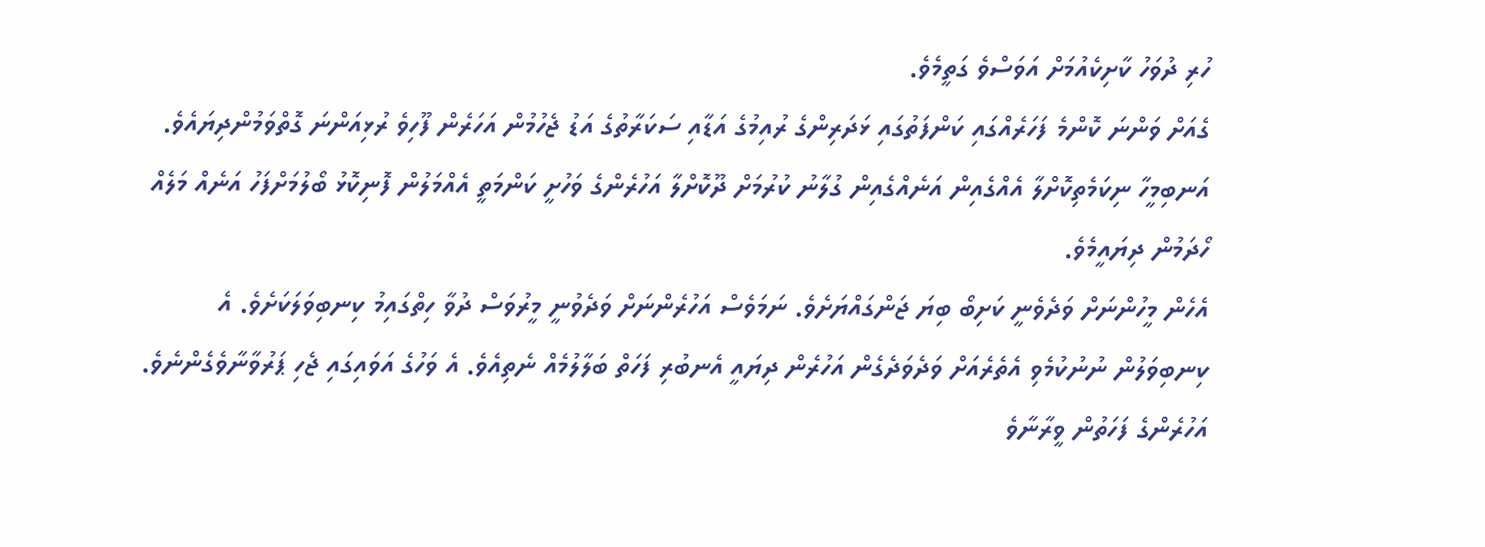ހުރި ދުވަހު ކާށިކެއުމަށް އަވަސްވެ ގަތީމެވެ.
ގެއަށް ވަންނަ ކޮންމެ ފަހަރެއްގައި ކަންފަތުގައި ޅަދަރިންގެ ރުއިމުގެ އަޑާއި ސަކަރާތުގެ އަޑު ޖެހުމުން އަހަރެން ފޫހިވެ ރުޅިއަންނަ ގޮތްވަމުންދިޔައެވެ. އަނބިމީހާ ނިކަމެތިކޮށްލާ އެއްގެއިން އަނެއްގެއިން ގުލާނު ކުރުމަށް ދޫކޮށްލާ އަހުރެންގެ ވަހުށީ ކަންމަތީ އެއްމަލުން ފޮނިކޮޅު ބޯލުމަށްފަހު އަނެއް މަލެއް ހޯދަމުން ދިޔައީމެވެ.
އެހެން މީހުންނަށް ވަދެވެނީ ކަށިބޯ ބިޔަ ޖަންގައްޔަށެވެ. ނަމަވެސް އަހުރެންނަށް ވަދެވުނީ މީރުވަސް ދުވާ ހިތްގައިމު ކިނބިވަލަކަށެވެ. އެ ކިނބިވަލުން ނުނުކުމެވި އެތެރެއަށް ވަދެވަދެގެން އަހުރެން ދިޔައީ އެނބުރި ފަހަތް ބަލާލުމެއް ނެތިއެވެ. އެ ވަހުގެ އަވައިގައި ޖެހި ޕަރުވާނާވެގެންނެވެ. އަހުރެންގެ ފަހަތުން ވީރާނާވެ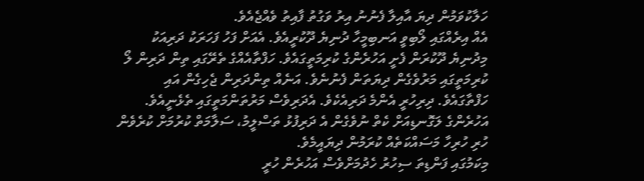ހަލާކުވަމުން ދިޔަ އާއިލާ ފެނުނު އިރު ވަގުތު ފާއިތު ވެއްޖެއެވެ.
އެއް އިރެއްގައި ލޯބިވީ އަނބިމީހާ ދުނިޔެ ދޫކުރީއެވެ. އެއަށް ފަހު ފަހަރަކު ދަރިއަކު މިދުނިޔެ ދޫކުރަން ފެށީ އަހުރެންގެ ކުރިމަތީގައެވެ. ހަފްތާއެއްގެ ތެރޭގައި ތިން ދަރިން ލޯ ކުރިމަތީގައި މަރުވެގެން ދިޔަތަން ފެނުނެވެ. އަނެއް ތިންދަރިން ޖެހިގެން އައި ހަފްތާގައެވެ. ދިރިހުރީ އެންމެ ދަރިއެކެވެ. އެދަރިވެސް މަރުތަންމަތީގައި ތެޅެނީއެވެ. އަހުރެންގެ ލަގޮނޑިއަށް ކެތް ނުވެގެން އެ ދަރިފުޅު ތަސްލީމު، ސަލާމަތް ކުރުމަށް ކުރެވެން ހުރި ހުރިހާ މަސައްކަތެއް ކުރަމުން ދިޔައީމެވެ.
މިކަމުގައި ފަންޑިތަ ސިހުރު ހެދުމަށްވެސް އަހުރެން ހުރީ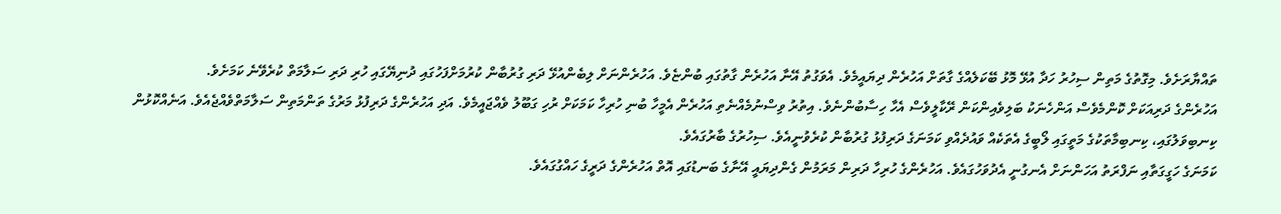ތައްޔާރަށެވެ. މިގޮތުގެ މަތިން ސިހުރު ހަދާ އުޅޭ މޮޅު ބޭކަލެއްގެ ގާތަށް އަހުރެން ދިޔައީމެވެ. އެވަގުތު އޭނާ އަހުރެން ގާތުގައި ބުންޏެވެ. އަހުރެންނަށް ލިބެންއުޅޭ ދަރި ގުރުބާން ކުރުމަށްފަހުގައި ދުނިޔޭގައި ހުރި ދަރި ސަލާމަތް ކުރެވޭނެ ކަމަށެވެ.
އަހުރެންގެ ދަރިއަކަށް ކޮންމެވެސް އަންހެނަކު ބަލިވެއިންކަން ރޭކާލީވެސް އެހާ ހިސާބުންނެވެ. އިތުރު ވިސްނުމެއްނެތި އަހުރެން އެމީހާ ބުނި ހުރިހާ ކަމަކަށް ރުހި ގަބޫލު ވެއްޖައީމެވެ. އަދި އަހުރެންގެ ދަރިފުޅު މަރުގެ ތަންމަތިން ސަލާމަތްވެއްޖެއެވެ. އަނެއްކޮޅުން ކިނބިވަލުގައި، ކިނބިމާތަކުގެ މަތީގައި ލޯބީގެ އެތަކެއް ވައުދެއްވި ކަމަނަގެ ދަރިފުޅު ގުރުބާން ކުރެވުނީއެވެ. ސިހުރުގެ ބާރުގައެވެ.
ކަމަނަގެ ހަގީގަތާއި ނަފްރަތު އަހަންނަށް އެނގުނީ އެދުވަހުގައެވެ. އަހުރެންގެ ހުރިހާ ދަރިން މަރަމުން ގެންދިޔައީ އޭނާގެ ބަނޑުގައި އޮތް އަހުރެންގެ ދަރީގެ ހައްގުގައެވެ.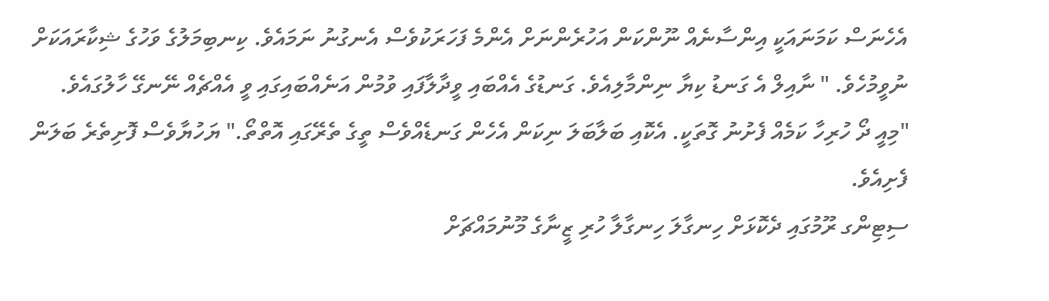އެހެނަސް ކަމަނައަކީ އިންސާނެއް ނޫންކަން އަހުރެންނަށް އެންމެ ފަހަރަކުވެސް އެނގުނު ނަމައެވެ. ކިނބިމަލުގެ ވަހުގެ ޝިކާރައަކަށް ނުވީމުހެވެ. " ނާއިލް އެ ގަނޑު ކިޔާ ނިންމާލިއެވެ. ގަނޑުގެ އެއްބައި ވީދާލާފައި ވުމުން އަނެއްބައިގައި ވީ އެއްޗެއް ނޭނގޭ ހާލުގައެވެ.
"މިއީ ދޯ ހުރިހާ ކަމެއް ފެށުނު ގޮތަކީ. އެކޮއި ބަލާބަލަ ނިކަން އެހެން ގަނޑެއްވެސް ތީގެ ތެރޭގައި އޮތްތޯ." ޔަހުޔާވެސް ފޮށިތެރެ ބަލަން ފެށިއެވެ.
ސިޓިންގ ރޫމުގައި ދެކޮޅަށް ހިނގާލަ ހިނގާލާ ހުރި ޒީނާގެ މޫނުމައްޗަށް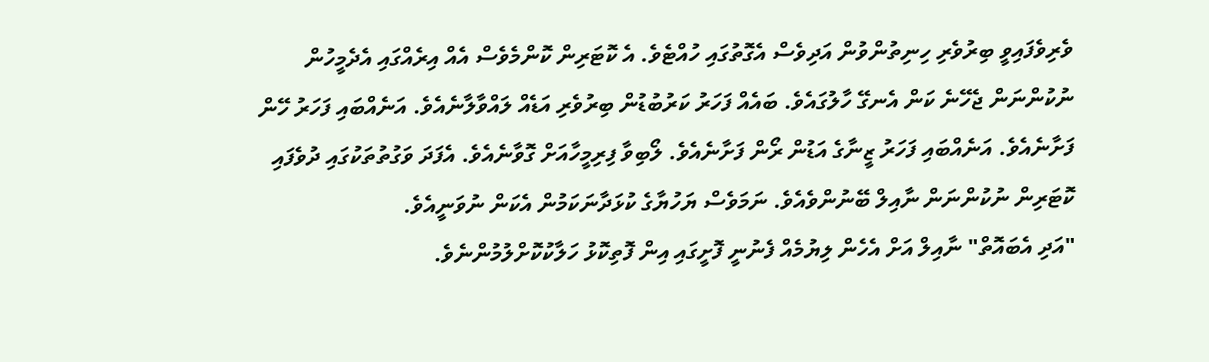ވެރިވެފައިވީ ބިރުވެރި ހިނިތުންވުން އަދިވެސް އެގޮތުގައި ހުއްޓެވެ. އެ ކޮޓަރިން ކޮންމެވެސް އެއް އިރެއްގައި އެދެމީހުން ނުކުންނަން ޖެހޭނެ ކަން އެނގޭ ހާލުގައެވެ. ބައެއް ފަހަރު ކަރުބުޑުން ބިރުވެރި އަޑެއް ލައްވާލާނެއެވެ. އަނެއްބައި ފަހަރު ހޭން ފަށާނެއެވެ. އަނެއްބައި ފަހަރު ޒީނާގެ އަޑުން ރޯން ފަށާނެއެވެ. ލޯބިވާ ފިރިމީހާއަށް ގޮވާނެއެވެ. އެފަދަ ވަގުތުތަކުގައި ދުވެފައި ކޮޓަރިން ނުކުންނަން ނާއިލް ބޭނުންވެއެވެ. ނަމަވެސް ޔަހުޔާގެ ކުޅަދާނަކަމުން އެކަން ނުވަނީއެވެ.
"އަދި އެބައޮތް" ނާއިލް އަށް އެހެން ލިޔުމެއް ފެނުނީ ފޮށީގައި އިން ފޮތިކޮޅު ހަލާކުކޮށްލުމުންނެވެ.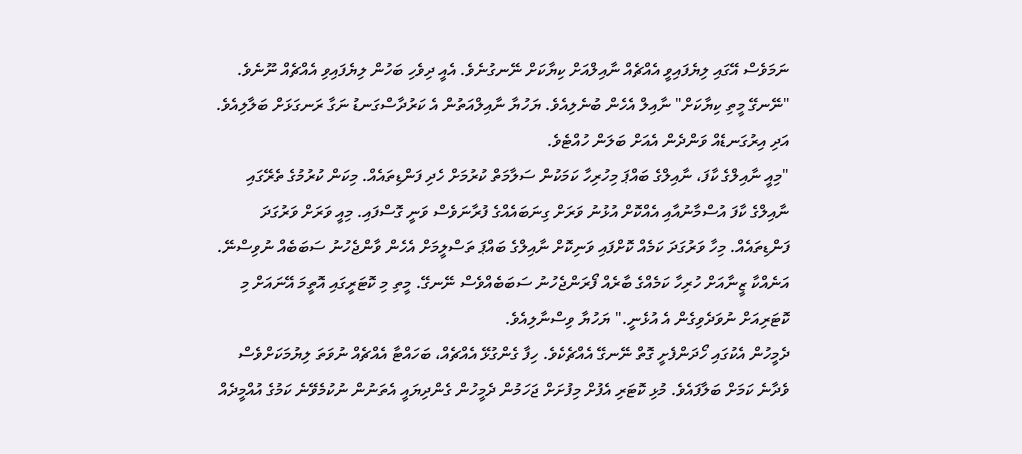ނަމަވެސް އޭގައި ލިޔެފައިވީ އެއްޗެއް ނާއިލްއަށް ކިޔާކަށް ނޭނގުނެވެ. އެއީ ދިވެހި ބަހުން ލިޔެފައިވި އެއްޗެއް ނޫނެވެ.
"ނޭނގޭ މީތި ކިޔާކަށް" ނާއިލް އެހެން ބުނެލިއެވެ. ޔަހުޔާ ނާއިލްއަތުން އެ ކަރުދާސްގަނޑު ނަގާ ރަނގަޅަށް ބަލާލިއެވެ. އަދި އިރުގަނޑެއް ވަންދެން އެއަށް ބަލަން ހުއްޓެވެ.
"މިއީ ނާއިލްގެ ކާފަ، ނާއިލްގެ ބައްޕަ މިހުރިހާ ކަމަކުން ސަލާމަތް ކުރުމަށް ހެދި ފަންޑިތައެއް. މިކަން ކުރުމުގެ ތެރޭގައި ނާއިލްގެ ކާފަ އުސްމާނުއާއި އެއްކޮށް އުޅުނު ވަރަށް ގިނަބައެއްގެ ފުރާނަވެސް ވަނީ ގޮސްފައި. މިއީ ވަރަށް ވަރުގަދަ ފަންޑިތައެއް. މިހާ ވަރުގަދަ ކަމެއް ކޮށްފައި ވަނިކޮށް ނާއިލްގެ ބައްޕަ ތަސްލީމަށް އެހެން ވާންޖެހުނު ސަބަބެއް ނުވިސްނޭ. އަނެއްކާ ޒީނާއަށް ހުރިހާ ކަމެއްގެ ބާރެއް ފޯރަންޖެހުނު ސަބަބެއްވެސް ނޭނގޭ. މީތި މި ކޮޓަރީގައި އޮތީމަ އޭނައަށް މި ކޮޓަރިއަށް ނުވަދެވިގެން އެ އުޅެނީ." ޔަހުޔާ ވިސްނާލިއެވެ.
ދެމީހުން އެކުގައި ހޯދަންފެށީ ގޮތް ނޭނގޭ އެއްޗެކެވެ. ހިފާ ގެންގުޅޭ އެއްޗެއް، ބަހައްޓާ އެއްޗެއް ނުވަތަ ލިޔުމަކަށްވެސް ވެދާނެ ކަމަށް ބަލާފައެވެ. މުޅި ކޮޓަރި އެފުށް މިފުށަށް ޖަހަމުން ދެމީހުން ގެންދިޔައީ އެތަނުން ނުކުމެވޭނެ ކަމުގެ އުއްމީދެއް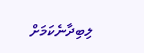ލިބިދާނެކަމަށް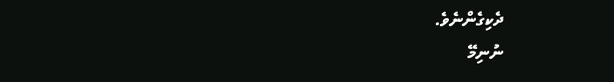ދެކިގެންނެވެ.
ނުނިމޭ